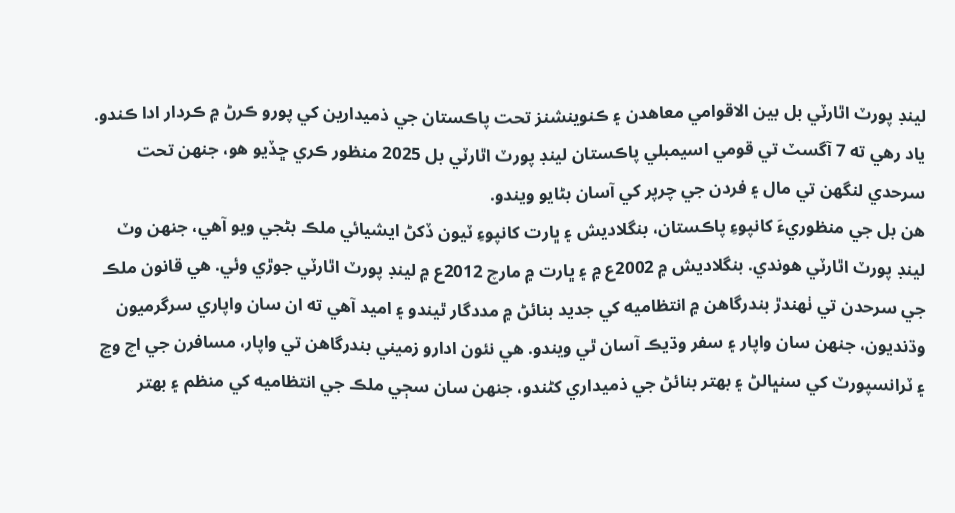لينڊ پورٽ اٿارٽي بل بين الاقوامي معاهدن ۽ ڪنوينشنز تحت پاڪستان جي ذميدارين کي پورو ڪرڻ ۾ ڪردار ادا ڪندو. ياد رهي ته 7 آگسٽ تي قومي اسيمبلي پاڪستان لينڊ پورٽ اٿارٽي بل 2025 منظور ڪري ڇڏيو هو، جنهن تحت سرحدي لنگهن تي مال ۽ فردن جي چرپر کي آسان بڻايو ويندو.
هن بل جي منظوريءَ کانپوءِ پاڪستان، بنگلاديش ۽ ڀارت کانپوءِ ٽيون ڏکڻ ايشيائي ملڪ بڻجي ويو آهي، جنهن وٽ لينڊ پورٽ اٿارٽي هوندي. بنگلاديش ۾ 2002ع ۾ ۽ ڀارت ۾ مارچ 2012ع ۾ لينڊ پورٽ اٿارٽي جوڙي وئي. هي قانون ملڪ جي سرحدن تي ٺهندڙ بندرگاهن ۾ انتظاميه کي جديد بنائڻ ۾ مددگار ٿيندو ۽ اميد آهي ته ان سان واپاري سرگرميون وڌنديون، جنهن سان واپار ۽ سفر وڌيڪ آسان ٿي ويندو. هي نئون ادارو زميني بندرگاهن تي واپار، مسافرن جي اچ وڃ ۽ ٽرانسپورٽ کي سنڀالڻ ۽ بهتر بنائڻ جي ذميداري کڻندو، جنهن سان سڄي ملڪ جي انتظاميه کي منظم ۽ بهتر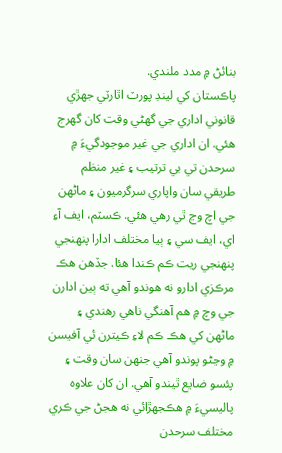بنائڻ ۾ مدد ملندي.
پاڪستان کي لينڊ پورٽ اٿارٽي جهڙي قانوني اداري جي گهڻي وقت کان گهرج هئي. ان اداري جي غير موجودگيءَ ۾ سرحدن تي بي ترتيب ۽ غير منظم طريقي سان واپاري سرگرميون ۽ ماڻهن جي اچ وڃ ٿي رهي هئي. ڪسٽم، ايف آءِ اي، ايف سي ۽ ٻيا مختلف ادارا پنهنجي پنهنجي ريت ڪم ڪندا هئا. جڏهن هڪ مرڪزي ادارو نه هوندو آهي ته ٻين ادارن جي وچ ۾ هم آهنگي ناهي رهندي ۽ ماڻهن کي هڪ ڪم لاءِ ڪيترن ئي آفيسن ۾ وڃڻو پوندو آهي جنهن سان وقت ۽ پئسو ضايع ٿيندو آهي. ان کان علاوه پاليسيءَ ۾ هڪجهڙائي نه هجڻ جي ڪري مختلف سرحدن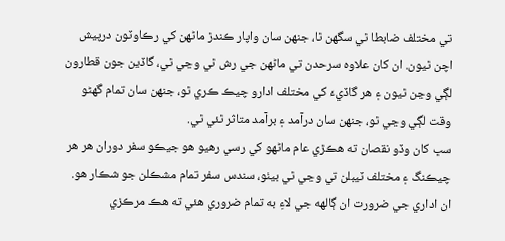تي مختلف ضابطا ٿي سگهن ٿا، جنهن سان واپار ڪندڙ ماڻهن کي رڪاوٽون درپيش اچن ٿيون. ان کان علاوه سرحدن تي ماڻهن جي رش ٿي وڃي ٿي، گاڏين جون قطارون لڳي وڃن ٿيون ۽ هر گاڏيءَ کي مختلف ادارو چيڪ ڪري ٿو، جنهن سان تمام گهڻو وقت لڳي وڃي ٿو، جنهن سان درآمد ۽ برآمد متاثر ٿئي ٿي.
سڀ کان وڏو نقصان ته هڪڙي عام ماڻهو کي رسي رهيو هو جيڪو سفر دوران هر هر چيڪنگ ۽ مختلف ٽيبلن تي وڃي ٿي بيٺو، سندس سفر تمام مشڪلن جو شڪار هو. ان اداري جي ضرورت ان ڳالهه جي لاءِ به تمام ضروري هئي ته هڪ مرڪزي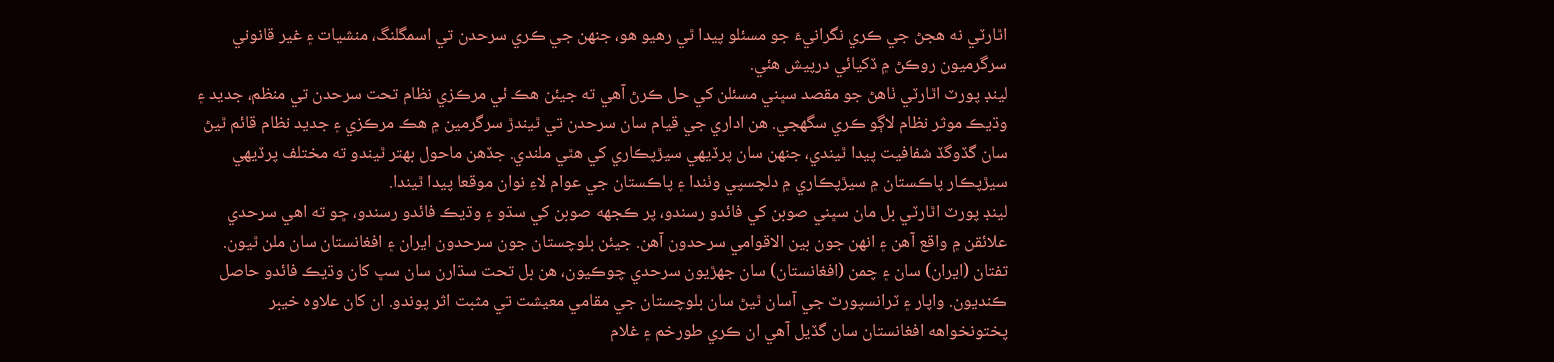اٿارٽي نه هجڻ جي ڪري نگرانيءَ جو مسئلو پيدا ٿي رهيو هو، جنهن جي ڪري سرحدن تي اسمگلنگ، منشيات ۽ غير قانوني سرگرميون روڪڻ ۾ ڏکيائي درپيش هئي.
لينڊ پورٽ اٿارٽي ٺاهڻ جو مقصد سڀني مسئلن کي حل ڪرڻ آهي ته جيئن هڪ ئي مرڪزي نظام تحت سرحدن تي منظم، جديد ۽ وڌيڪ موثر نظام لاڳو ڪري سگهجي. هن اداري جي قيام سان سرحدن تي ٿيندڙ سرگرمين ۾ هڪ مرڪزي ۽ جديد نظام قائم ٿيڻ سان گڏوگڏ شفافيت پيدا ٿيندي، جنهن سان پرڏيهي سيڙپڪاري کي هٿي ملندي. جڏهن ماحول بهتر ٿيندو ته مختلف پرڏيهي سيڙپڪار پاڪستان ۾ سيڙپڪاري ۾ دلچسپي وٺندا ۽ پاڪستان جي عوام لاءِ نوان موقعا پيدا ٿيندا.
لينڊ پورٽ اٿارٽي بل مان سڀني صوبن کي فائدو رسندو، پر ڪجهه صوبن کي سڌو ۽ وڌيڪ فائدو رسندو، ڇو ته اهي سرحدي علائقن ۾ واقع آهن ۽ انهن جون بين الاقوامي سرحدون آهن. جيئن بلوچستان جون سرحدون ايران ۽ افغانستان سان ملن ٿيون. تفتان (ايران) سان ۽ چمن (افغانستان) سان جهڙيون سرحدي چوڪيون، هن بل تحت سڌارن سان سڀ کان وڌيڪ فائدو حاصل ڪنديون. واپار ۽ ٽرانسپورٽ جي آسان ٿيڻ سان بلوچستان جي مقامي معيشت تي مثبت اثر پوندو. ان کان علاوه خيبر پختونخواهه افغانستان سان گڏيل آهي ان ڪري طورخم ۽ غلام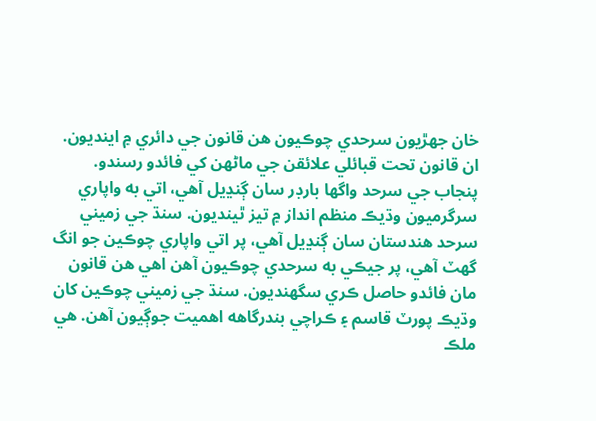خان جهڙيون سرحدي چوڪيون هن قانون جي دائري ۾ اينديون.
ان قانون تحت قبائلي علائقن جي ماڻهن کي فائدو رسندو. پنجاب جي سرحد واگها بارڊر سان ڳنڍيل آهي، اتي به واپاري سرگرميون وڌيڪ منظم انداز ۾ تيز ٿينديون. سنڌ جي زميني سرحد هندستان سان ڳنڍيل آهي، پر اتي واپاري چوڪين جو انگ گهٽ آهي، پر جيڪي به سرحدي چوڪيون آهن اهي هن قانون مان فائدو حاصل ڪري سگهنديون. سنڌ جي زميني چوڪين کان وڌيڪ پورٽ قاسم ۽ ڪراچي بندرگاهه اهميت جوڳيون آهن. هي ملڪ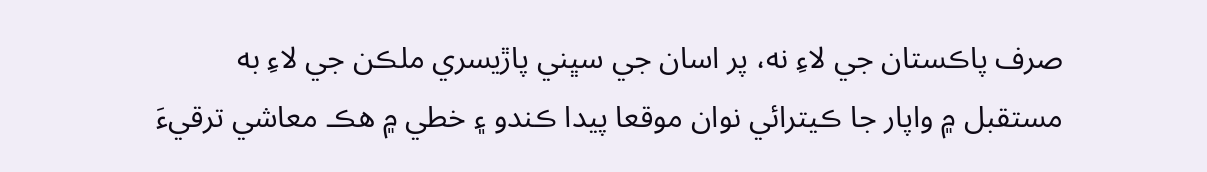صرف پاڪستان جي لاءِ نه، پر اسان جي سڀني پاڙيسري ملڪن جي لاءِ به مستقبل ۾ واپار جا ڪيترائي نوان موقعا پيدا ڪندو ۽ خطي ۾ هڪ معاشي ترقيءَ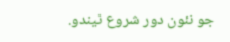جو نئون دور شروع ٿيندو.